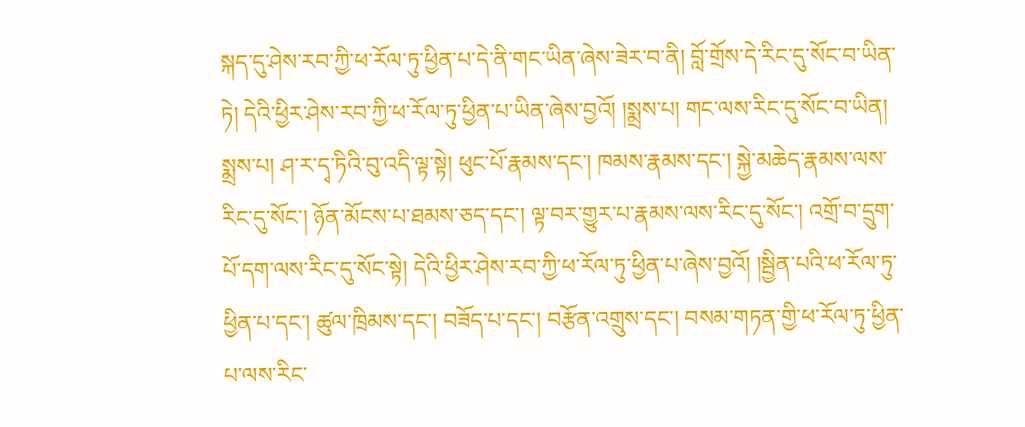སྐད་དུ་ཤེས་རབ་ཀྱི་ཕ་རོལ་ཏུ་ཕྱིན་པ་དེ་ནི་གང་ཡིན་ཞེས་ཟེར་བ་ནི། བློ་གྲོས་དེ་རིང་དུ་སོང་བ་ཡིན་ཏེ། དེའི་ཕྱིར་ཤེས་རབ་ཀྱི་ཕ་རོལ་ཏུ་ཕྱིན་པ་ཡིན་ཞེས་བྱའོ། །སྨྲས་པ། གང་ལས་རིང་དུ་སོང་བ་ཡིན། སྨྲས་པ། ཤ་ར་དྭ་ཏིའི་བུ་འདི་ལྟ་སྟེ། ཕུང་པོ་རྣམས་དང་། ཁམས་རྣམས་དང་། སྐྱེ་མཆེད་རྣམས་ལས་རིང་དུ་སོང་། ཉོན་མོངས་པ་ཐམས་ཅད་དང་། ལྟ་བར་གྱུར་པ་རྣམས་ལས་རིང་དུ་སོང་། འགྲོ་བ་དྲུག་པོ་དག་ལས་རིང་དུ་སོང་སྟེ། དེའི་ཕྱིར་ཤེས་རབ་ཀྱི་ཕ་རོལ་ཏུ་ཕྱིན་པ་ཞེས་བྱའོ། །སྦྱིན་པའི་ཕ་རོལ་ཏུ་ཕྱིན་པ་དང་། ཚུལ་ཁྲིམས་དང་། བཟོད་པ་དང་། བརྩོན་འགྲུས་དང་། བསམ་གཏན་གྱི་ཕ་རོལ་ཏུ་ཕྱིན་པ་ལས་རིང་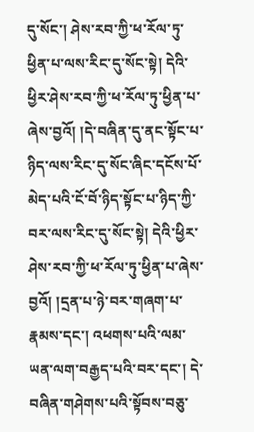དུ་སོང་། ཤེས་རབ་ཀྱི་ཕ་རོལ་ཏུ་ཕྱིན་པ་ལས་རིང་དུ་སོང་སྟེ། དེའི་ཕྱིར་ཤེས་རབ་ཀྱི་ཕ་རོལ་ཏུ་ཕྱིན་པ་ཞེས་བྱའོ། །དེ་བཞིན་དུ་ནང་སྟོང་པ་ཉིད་ལས་རིང་དུ་སོང་ཞིང་དངོས་པོ་མེད་པའི་ངོ་བོ་ཉིད་སྟོང་པ་ཉིད་ཀྱི་བར་ལས་རིང་དུ་སོང་སྟེ། དེའི་ཕྱིར་ཤེས་རབ་ཀྱི་ཕ་རོལ་ཏུ་ཕྱིན་པ་ཞེས་བྱའོ། །དྲན་པ་ཉེ་བར་གཞག་པ་རྣམས་དང་། འཕགས་པའི་ལམ་ཡན་ལག་བརྒྱད་པའི་བར་དང་། དེ་བཞིན་གཤེགས་པའི་སྟོབས་བཅུ་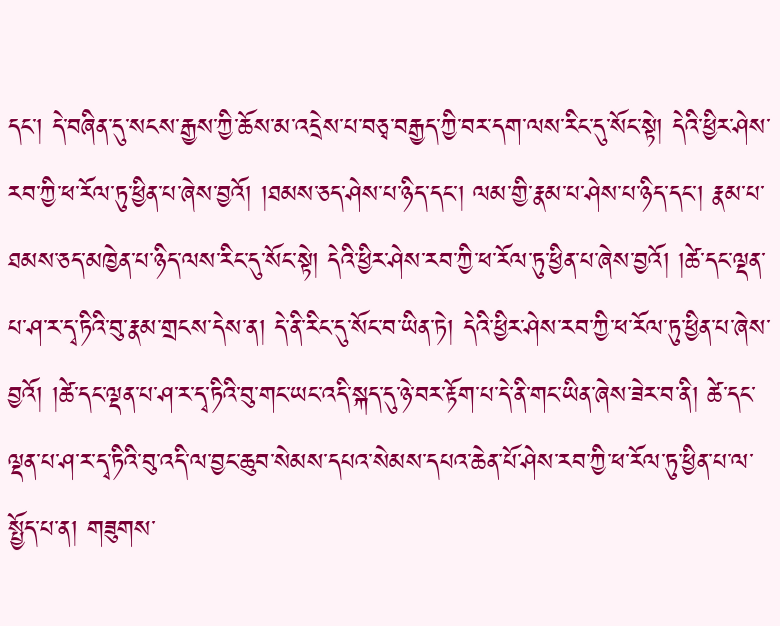དང་། དེ་བཞིན་དུ་སངས་རྒྱས་ཀྱི་ཆོས་མ་འདྲེས་པ་བཅྭ་བརྒྱད་ཀྱི་བར་དག་ལས་རིང་དུ་སོང་སྟེ། དེའི་ཕྱིར་ཤེས་རབ་ཀྱི་ཕ་རོལ་ཏུ་ཕྱིན་པ་ཞེས་བྱའོ། །ཐམས་ཅད་ཤེས་པ་ཉིད་དང་། ལམ་གྱི་རྣམ་པ་ཤེས་པ་ཉིད་དང་། རྣམ་པ་ཐམས་ཅད་མཁྱེན་པ་ཉིད་ལས་རིང་དུ་སོང་སྟེ། དེའི་ཕྱིར་ཤེས་རབ་ཀྱི་ཕ་རོལ་ཏུ་ཕྱིན་པ་ཞེས་བྱའོ། །ཚེ་དང་ལྡན་པ་ཤ་ར་དྭ་ཏིའི་བུ་རྣམ་གྲངས་དེས་ན། དེ་ནི་རིང་དུ་སོང་བ་ཡིན་ཏེ། དེའི་ཕྱིར་ཤེས་རབ་ཀྱི་ཕ་རོལ་ཏུ་ཕྱིན་པ་ཞེས་བྱའོ། །ཚེ་དང་ལྡན་པ་ཤ་ར་དྭ་ཏིའི་བུ་གང་ཡང་འདི་སྐད་དུ་ཉེ་བར་རྟོག་པ་དེ་ནི་གང་ཡིན་ཞེས་ཟེར་བ་ནི། ཚེ་དང་ལྡན་པ་ཤ་ར་དྭ་ཏིའི་བུ་འདི་ལ་བྱང་ཆུབ་སེམས་དཔའ་སེམས་དཔའ་ཆེན་པོ་ཤེས་རབ་ཀྱི་ཕ་རོལ་ཏུ་ཕྱིན་པ་ལ་སྤྱོད་པ་ན། གཟུགས་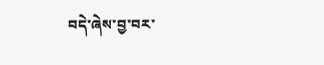བདེ་ཞེས་བྱ་བར་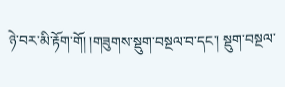ཉེ་བར་མི་རྟོག་གོ། །གཟུགས་སྡུག་བསྔལ་བ་དང་། སྡུག་བསྔལ་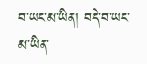བ་ཡང་མ་ཡིན། བདེ་བ་ཡང་མ་ཡིན་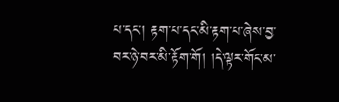པ་དང་། རྟག་པ་དང་མི་རྟག་པ་ཞེས་བྱ་བར་ཉེ་བར་མི་རྟོག་གོ། །དེ་ལྟར་གོང་མ་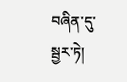བཞིན་དུ་སྦྱར་ཏེ།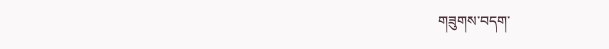གཟུགས་བདག་